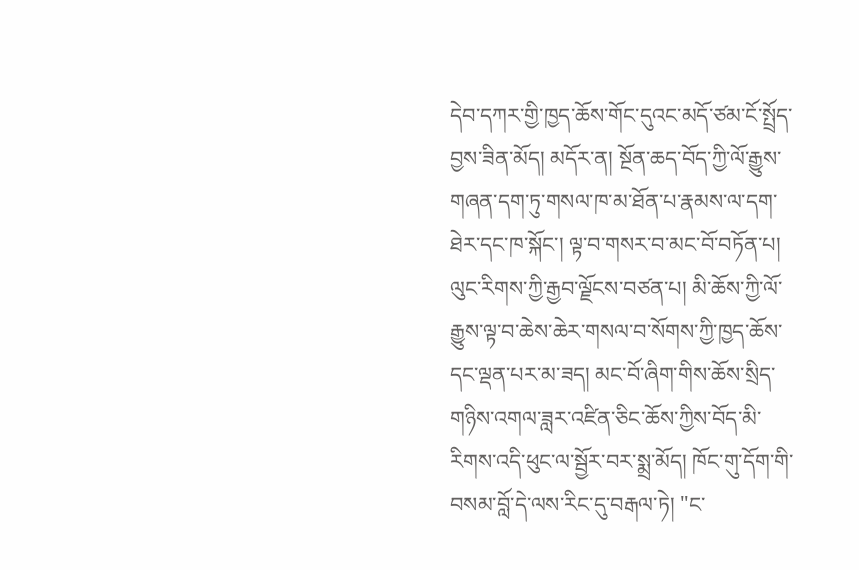དེབ་དཀར་གྱི་ཁྱད་ཆོས་གོང་དུའང་མདོ་ཙམ་ངོ་སྤྲོད་བྱས་ཟིན་མོད། མདོར་ན། སྔོན་ཆད་བོད་ཀྱི་ལོ་རྒྱུས་གཞན་དག་ཏུ་གསལ་ཁ་མ་ཐོན་པ་རྣམས་ལ་དག་ཐེར་དང་ཁ་སྐོང་། ལྟ་བ་གསར་བ་མང་བོ་བཏོན་པ། ལུང་རིགས་ཀྱི་རྒྱབ་ལྗོངས་བཙན་པ། མི་ཆོས་ཀྱི་ལོ་རྒྱུས་ལྟ་བ་ཆེས་ཆེར་གསལ་བ་སོགས་ཀྱི་ཁྱད་ཆོས་དང་ལྡན་པར་མ་ཟད། མང་བོ་ཞིག་གིས་ཆོས་སྲིད་གཉིས་འགལ་ཟླར་འཛིན་ཅིང་ཆོས་ཀྱིས་བོད་མི་རིགས་འདི་ཕུང་ལ་སྦྱོར་བར་སྨྲ་མོད། ཁོང་གུ་དོག་གི་བསམ་བློ་དེ་ལས་རིང་དུ་བརྒལ་ཏེ། "ང་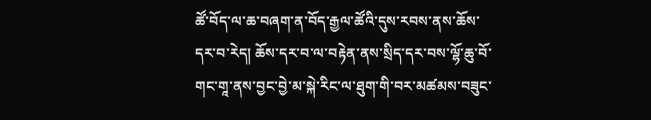ཚོ་བོད་ལ་ཆ་བཞག་ན་བོད་རྒྱལ་ཚོའི་དུས་རབས་ནས་ཆོས་དར་བ་རེད། ཆོས་དར་བ་ལ་བརྟེན་ནས་སྲིད་དར་བས་ལྷོ་ཆུ་བོ་གང་གཱ་ནས་བྱང་བྱེ་མ་སྐེ་རིང་ལ་ཐུག་གི་བར་མཚམས་བཟུང་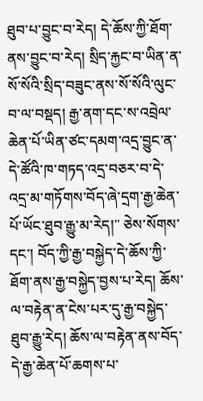ཐུབ་པ་བྱུང་བ་རེད། དེ་ཆོས་ཀྱི་ཐོག་ནས་བྱུང་བ་རེད། སྲིད་རྐྱང་བ་ཡིན་ན་སོ་སོའི་སྲིད་བཟུང་ནས་སོ་སོའི་ལུང་བ་ལ་བསྡད། རྒྱ་ནག་དང་ས་འབྲེལ་ཆེན་པོ་ཡིན་ཙང་དམག་འདྲ་བྱུང་ན་དེ་ཚོའི་ཁ་གཏད་འདྲ་བཅར་བ་དེ་འདྲ་མ་གཏོགས་བོད་ཞེ་དྲག་རྒྱ་ཆེན་པོ་ཡོང་ཐུབ་རྒྱུ་མ་རེད།" ཅེས་སོགས་དང་། བོད་ཀྱི་རྒྱ་བསྐྱེད་དེ་ཆོས་ཀྱི་ཐོག་ནས་རྒྱ་བསྐྱེད་བྱས་པ་རེད། ཆོས་ལ་བརྟེན་ན་ངེས་པར་དུ་རྒྱ་བསྐྱེད་ཐུབ་རྒྱུ་རེད། ཆོས་ལ་བརྟེན་ནས་བོད་དེ་རྒྱ་ཆེན་པོ་ཆགས་པ་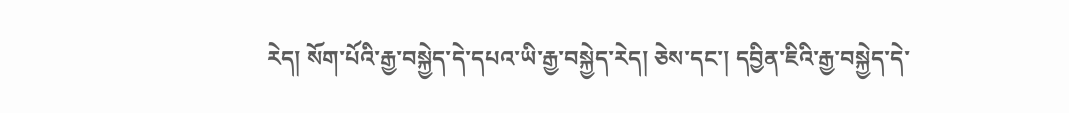རེད། སོག་པོའི་རྒྱ་བསྐྱེད་དེ་དཔའ་ཡི་རྒྱ་བསྐྱེད་རེད། ཅེས་དང་། དབྱིན་ཇིའི་རྒྱ་བསྐྱེད་དེ་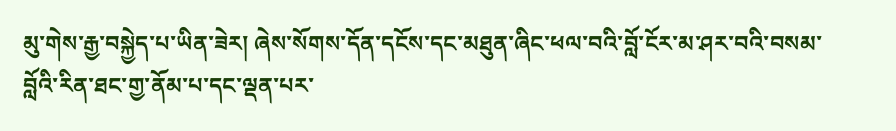མུ་གེས་རྒྱ་བསྐྱེད་པ་ཡིན་ཟེར། ཞེས་སོགས་དོན་དངོས་དང་མཐུན་ཞིང་ཕལ་བའི་བློ་ངོར་མ་ཤར་བའི་བསམ་བློའི་རིན་ཐང་གྱ་ནོམ་པ་དང་ལྡན་པར་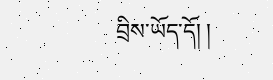བྲིས་ཡོད་དོ། །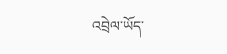འབྲེལ་ཡོད་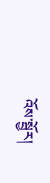འོས་སྦྱོར།